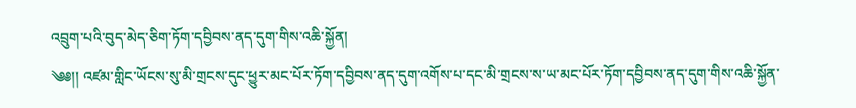འབྲུག་པའི་བུད་མེད་ཅིག་ཏོག་དབྱིབས་ནད་དུག་གིས་འཆི་སྐྱོན།
༄༅།། འཛམ་གླིང་ཡོངས་སུ་མི་གྲངས་དུང་ཕྱུར་མང་པོར་ཏོག་དབྱིབས་ནད་དུག་འགོས་པ་དང་མི་གྲངས་ས་ཡ་མང་པོར་ཏོག་དབྱིབས་ནད་དུག་གིས་འཆི་སྐྱོན་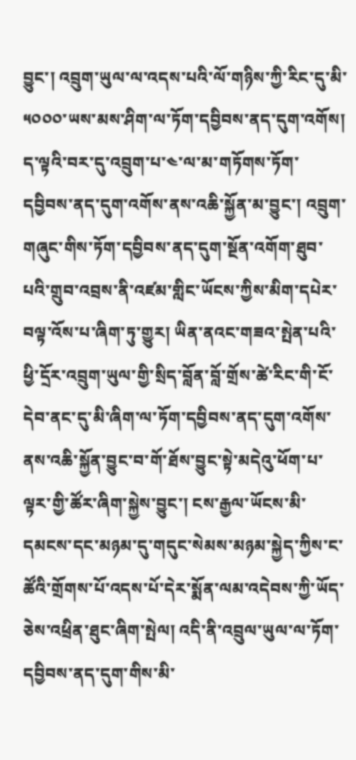བྱུང་། འབྲུག་ཡུལ་ལ་འདས་པའི་ལོ་གཉིས་ཀྱི་རིང་དུ་མི་༥༠༠༠་ཡས་མས་ཤིག་ལ་ཏོག་དབྱིབས་ནད་དུག་འགོས། ད་ལྟའི་བར་དུ་འབྲུག་པ་༤་ལ་མ་གཏོགས་ཏོག་དབྱིབས་ནད་དུག་འགོས་ནས་འཆི་སྐྱོན་མ་བྱུང་། འབྲུག་གཞུང་གིས་ཏོག་དབྱིབས་ནད་དུག་སྔོན་འགོག་ཐུབ་པའི་གྲུབ་འབྲས་ནི་འཛམ་གླིང་ཡོངས་ཀྱིས་མིག་དཔེར་བལྟ་འོས་པ་ཞིག་ཏུ་གྱུར། ཡིན་ནའང་གཟའ་སྤེན་པའི་ཕྱི་དྲོར་འབྲུག་ཡུལ་གྱི་སྲིད་བློན་བློ་གྲོས་ཚེ་རིང་གི་ངོ་དེབ་ནང་དུ་མི་ཞིག་ལ་ཏོག་དབྱིབས་ནད་དུག་འགོས་ནས་འཆི་སྐྱོན་བྱུང་བ་གོ་ཐོས་བྱུང་སྟེ་མདེའུ་ཕོག་པ་ལྟར་གྱི་ཚོར་ཞིག་སྐྱེས་བྱུང་། ངས་རྒྱལ་ཡོངས་མི་དམངས་དང་མཉམ་དུ་གདུང་སེམས་མཉམ་སྐྱེད་ཀྱིས་ང་ཚོའི་གྲོགས་པོ་འདས་པོ་དེར་སྨོན་ལམ་འདེབས་ཀྱི་ཡོད་ཅེས་འཕྲིན་ཐུང་ཞིག་སྤེལ། འདི་ནི་འབྲུལ་ཡུལ་ལ་ཏོག་དབྱིབས་ནད་དུག་གིས་མི་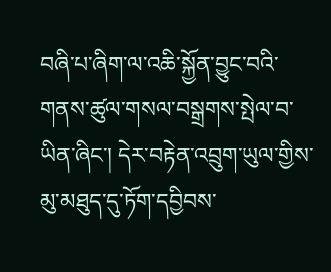བཞི་པ་ཞིག་ལ་འཆི་སྐྱོན་བྱུང་བའི་གནས་ཚུལ་གསལ་བསྒྲགས་སྤེལ་བ་ཡིན་ཞིང་། དེར་བརྟེན་འབྲུག་ཡུལ་གྱིས་མུ་མཐུད་དུ་ཏོག་དབྱིབས་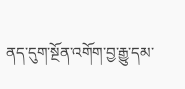ནད་དུག་སྔོན་འགོག་བྱ་རྒྱུ་དམ་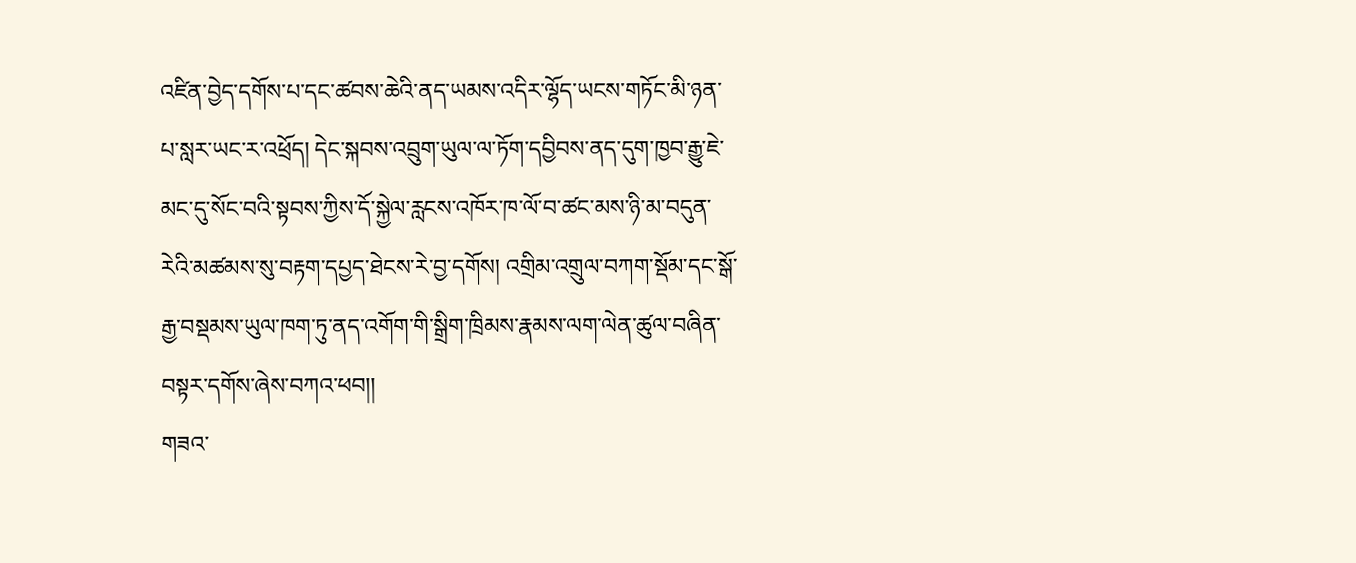འཛིན་བྱེད་དགོས་པ་དང་ཚབས་ཆེའི་ནད་ཡམས་འདིར་ལྷོད་ཡངས་གཏོང་མི་ཉན་པ་སླར་ཡང་ར་འཕྲོད། དེང་སྐབས་འབྲུག་ཡུལ་ལ་ཏོག་དབྱིབས་ནད་དུག་ཁྱབ་རྒྱུ་ཇེ་མང་དུ་སོང་བའི་སྟབས་ཀྱིས་དོ་སྐྱེལ་རླངས་འཁོར་ཁ་ལོ་བ་ཚང་མས་ཉི་མ་བདུན་རེའི་མཚམས་སུ་བརྟག་དཔྱད་ཐེངས་རེ་བྱ་དགོས། འགྲིམ་འགྲུལ་བཀག་སྡོམ་དང་སྒོ་རྒྱ་བསྡམས་ཡུལ་ཁག་ཏུ་ནད་འགོག་གི་སྒྲིག་ཁྲིམས་རྣམས་ལག་ལེན་ཚུལ་བཞིན་བསྟར་དགོས་ཞེས་བཀའ་ཕབ།།
གཟའ་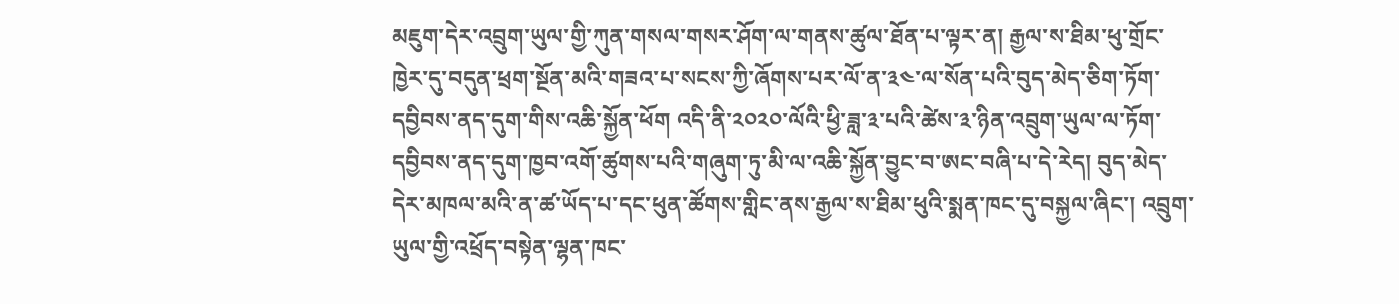མཇུག་དེར་འབྲུག་ཡུལ་གྱི་ཀུན་གསལ་གསར་ཤོག་ལ་གནས་ཚུལ་ཐོན་པ་ལྟར་ན། རྒྱལ་ས་ཐིམ་ཕུ་གྲོང་ཁྱེར་དུ་བདུན་ཕྲག་སྔོན་མའི་གཟའ་པ་སངས་ཀྱི་ཞོགས་པར་ལོ་ན་༣༤་ལ་སོན་པའི་བུད་མེད་ཅིག་ཏོག་དབྱིབས་ནད་དུག་གིས་འཆི་སྐྱོན་ཕོག འདི་ནི་༢༠༢༠་ལོའི་ཕྱི་ཟླ་༣་པའི་ཚེས་༣་ཉིན་འབྲུག་ཡུལ་ལ་ཏོག་དབྱིབས་ནད་དུག་ཁྱབ་འགོ་ཚུགས་པའི་གཞུག་ཏུ་མི་ལ་འཆི་སྐྱོན་བྱུང་བ་ཨང་བཞི་པ་དེ་རེད། བུད་མེད་དེར་མཁལ་མའི་ན་ཚ་ཡོད་པ་དང་ཕུན་ཚོགས་གླིང་ནས་རྒྱལ་ས་ཐིམ་ཕུའི་སྨན་ཁང་དུ་བསྐྱལ་ཞིང་། འབྲུག་ཡུལ་གྱི་འཕྲོད་བསྟེན་ལྷན་ཁང་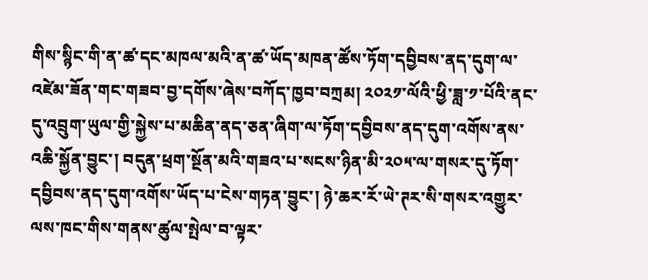གིས་སྙིང་གི་ན་ཚ་དང་མཁལ་མའི་ན་ཚ་ཡོད་མཁན་ཚོས་ཏོག་དབྱིབས་ནད་དུག་ལ་འཛེམ་ཟོན་གང་གཟབ་བྱ་དགོས་ཞེས་བཀོད་ཁྱབ་བཀྲམ། ༢༠༢༡་ལོའི་ཕྱི་ཟླ་༡་པོའི་ནང་དུ་འབྲུག་ཡུལ་གྱི་སྐྱེས་པ་མཆིན་ནད་ཅན་ཞིག་ལ་ཏོག་དབྱིབས་ནད་དུག་འགོས་ནས་འཆི་སྐྱོན་བྱུང་། བདུན་ཕྲག་སྔོན་མའི་གཟའ་པ་སངས་ཉིན་མི་༢༠༥་ལ་གསར་དུ་ཏོག་དབྱིབས་ནད་དུག་འགོས་ཡོད་པ་ངེས་གཏན་བྱུང་། ཉེ་ཆར་རོ་ཡེ་ཊར་སི་གསར་འགྱུར་ལས་ཁང་གིས་གནས་ཚུལ་སྤེལ་བ་ལྟར་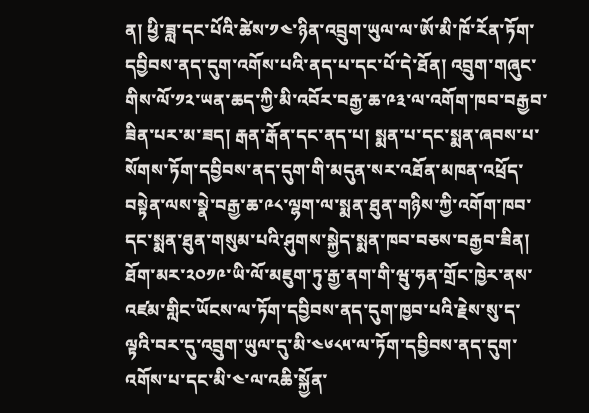ན། ཕྱི་ཟླ་དང་པོའི་ཚེས་༡༤་ཉིན་འབྲུག་ཡུལ་ལ་ཨོ་མི་ཁོ་རོན་ཏོག་དབྱིབས་ནད་དུག་འགོས་པའི་ནད་པ་དང་པོ་དེ་ཐོན། འབྲུག་གཞུང་གིས་ལོ་༡༢་ཡན་ཆད་ཀྱི་མི་འབོར་བརྒྱ་ཆ་༩༣་ལ་འགོག་ཁབ་བརྒྱབ་ཟིན་པར་མ་ཟད། རྒན་རྒོན་དང་ནད་པ། སྨན་པ་དང་སྨན་ཞབས་པ་སོགས་ཏོག་དབྱིབས་ནད་དུག་གི་མདུན་སར་འཐོན་མཁན་འཕྲོད་བསྟེན་ལས་སྣེ་བརྒྱ་ཆ་༩༨་ལྷག་ལ་སྨན་ཐུན་གཉིས་ཀྱི་འགོག་ཁབ་དང་སྨན་ཐུན་གསུམ་པའི་ཤུགས་སྐྱེད་སྨན་ཁབ་བཅས་བརྒྱབ་ཟིན། ཐོག་མར་༢༠༡༩་ཡི་ལོ་མཇུག་ཏུ་རྒྱ་ནག་གི་ཝུ་ཧན་གྲོང་ཁྱེར་ནས་འཛམ་གླིང་ཡོངས་ལ་ཏོག་དབྱིབས་ནད་དུག་ཁྱབ་པའི་རྗེས་སུ་ད་ལྟའི་བར་དུ་འབྲུག་ཡུལ་དུ་མི་༤༦༨༥་ལ་ཏོག་དབྱིབས་ནད་དུག་འགོས་པ་དང་མི་༤་ལ་འཆི་སྐྱོན་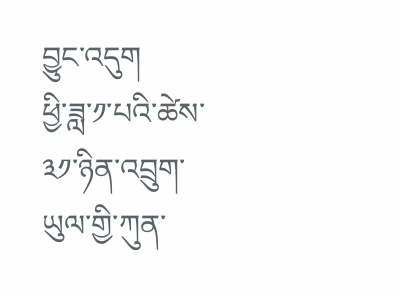བྱུང་འདུག
ཕྱི་ཟླ་༡་པའི་ཚེས་༣༡་ཉིན་འབྲུག་ཡུལ་གྱི་ཀུན་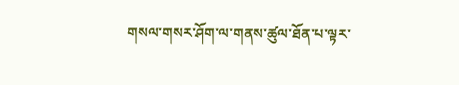གསལ་གསར་ཤོག་ལ་གནས་ཚུལ་ཐོན་པ་ལྟར་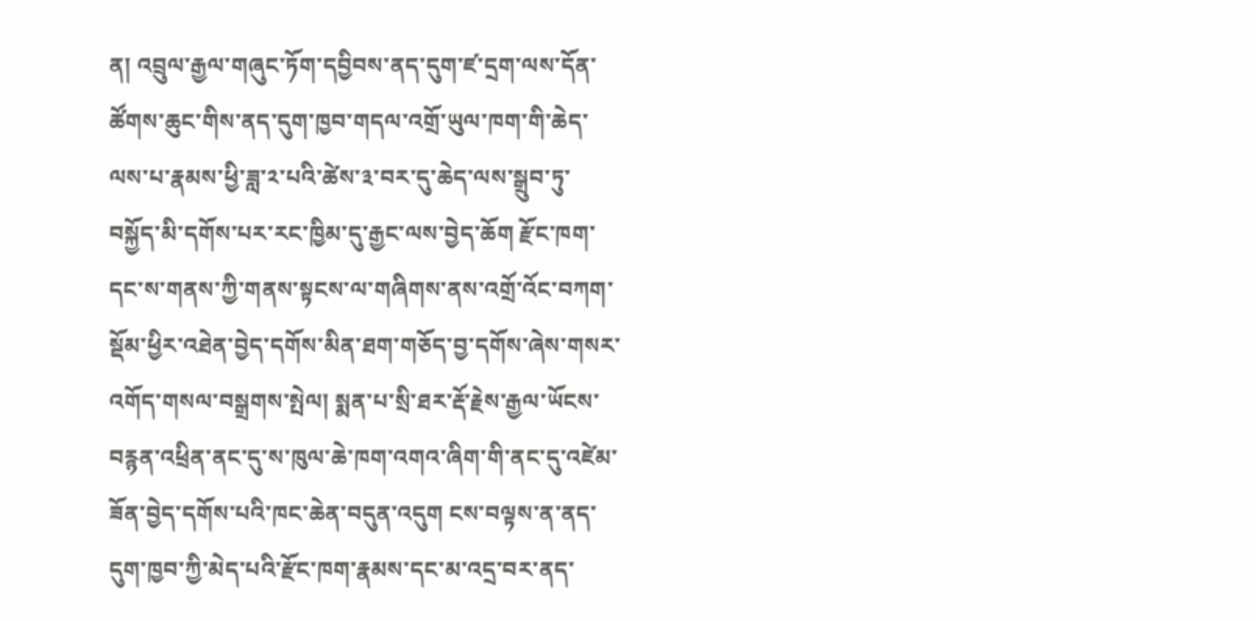ན། འབྲུལ་རྒྱལ་གཞུང་ཏོག་དབྱིབས་ནད་དུག་ཛ་དྲག་ལས་དོན་ཚོགས་ཆུང་གིས་ནད་དུག་ཁྱབ་གདལ་འགྲོ་ཡུལ་ཁག་གི་ཆེད་ལས་པ་རྣམས་ཕྱི་ཟླ་༢་པའི་ཚེས་༣་བར་དུ་ཆེད་ལས་སྒྲུབ་ཏུ་བསྐྱོད་མི་དགོས་པར་རང་ཁྱིམ་དུ་རྒྱང་ལས་བྱེད་ཆོག རྫོང་ཁག་དང་ས་གནས་ཀྱི་གནས་སྟངས་ལ་གཞིགས་ནས་འགྲོ་འོང་བཀག་སྡོམ་ཕྱིར་འཐེན་བྱེད་དགོས་མིན་ཐག་གཅོད་བྱ་དགོས་ཞེས་གསར་འགོད་གསལ་བསྒྲགས་སྤེལ། སྨན་པ་སྲི་ཐར་རྡོ་རྗེས་རྒྱལ་ཡོངས་བརྙན་འཕྲིན་ནང་དུ་ས་ཁུལ་ཆེ་ཁག་འགའ་ཞིག་གི་ནང་དུ་འཛེམ་ཟོན་བྱེད་དགོས་པའི་ཁང་ཆེན་བདུན་འདུག ངས་བལྟས་ན་ནད་དུག་ཁྱབ་ཀྱི་མེད་པའི་རྫོང་ཁག་རྣམས་དང་མ་འདྲ་བར་ནད་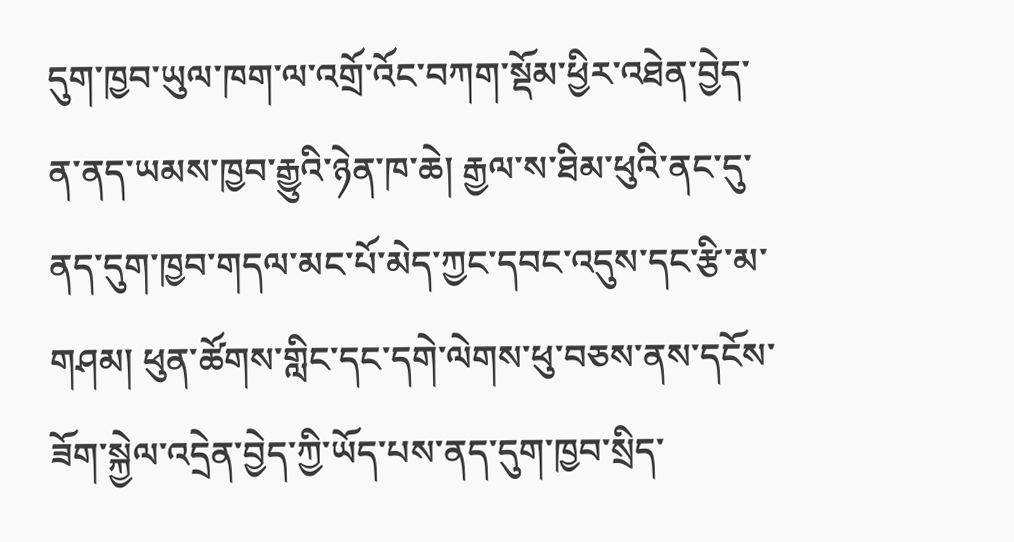དུག་ཁྱབ་ཡུལ་ཁག་ལ་འགྲོ་འོང་བཀག་སྡོམ་ཕྱིར་འཐེན་བྱེད་ན་ནད་ཡམས་ཁྱབ་རྒྱུའི་ཉེན་ཁ་ཆེ། རྒྱལ་ས་ཐིམ་ཕུའི་ནང་དུ་ནད་དུག་ཁྱབ་གདལ་མང་པོ་མེད་ཀྱང་དབང་འདུས་དང་རྩི་མ་གཤམ། ཕུན་ཚོགས་གླིང་དང་དགེ་ལེགས་ཕུ་བཅས་ནས་དངོས་ཟོག་སྐྱེལ་འདྲེན་བྱེད་ཀྱི་ཡོད་པས་ནད་དུག་ཁྱབ་སྲིད་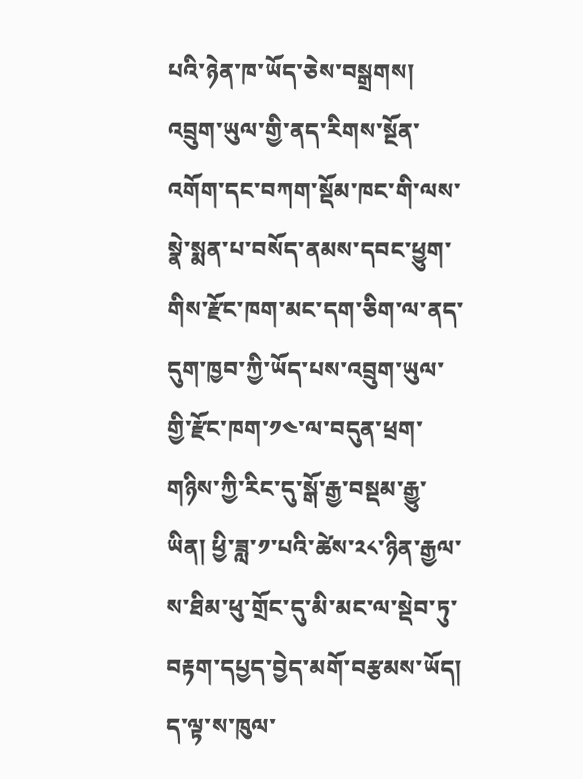པའི་ཉེན་ཁ་ཡོད་ཅེས་བསྒྲགས། འབྲུག་ཡུལ་གྱི་ནད་རིགས་སྔོན་འགོག་དང་བཀག་སྡོམ་ཁང་གི་ལས་སྣེ་སྨན་པ་བསོད་ནམས་དབང་ཕྱུག་གིས་རྫོང་ཁག་མང་དག་ཅིག་ལ་ནད་དུག་ཁྱབ་ཀྱི་ཡོད་པས་འབྲུག་ཡུལ་གྱི་རྫོང་ཁག་༡༤་ལ་བདུན་ཕྲག་གཉིས་ཀྱི་རིང་དུ་སྒོ་རྒྱ་བསྡམ་རྒྱུ་ཡིན། ཕྱི་ཟླ་༡་པའི་ཚེས་༢༨་ཉིན་རྒྱལ་ས་ཐིམ་ཕུ་གྲོང་དུ་མི་མང་ལ་སྡེབ་ཏུ་བརྟག་དཔྱད་བྱེད་མགོ་བརྩམས་ཡོད། ད་ལྟ་ས་ཁུལ་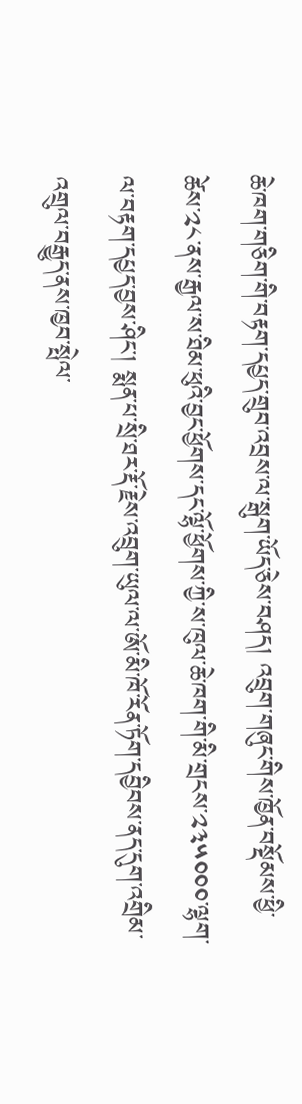ཆེ་ཁག་གཅིག་གི་བརྟག་དཔྱད་གྲུབ་འབྲས་ལ་སྒུག་ཡོད་ཅེས་བཤད། འབྲུག་གཞུང་གིས་ཁྱོན་བསྡོམས་ཕྱི་ཚེས་༢༨་ནས་རྒྱལ་ས་ཐིམ་ཕུའི་བྱང་ཕྱོགས་དང་ལྷོ་ཕྱོགས་ཀྱི་ས་ཁུལ་ཆེ་ཁག་གི་མི་གྲངས་༢༣༥༠༠༠་ལྷག་ལ་བརྟག་དཔྱད་བྱས་ཤིང་། སྨན་པ་སྲི་ཐར་རྡོ་རྗེས་འབྲུག་ཡུལ་ལ་ཨོ་མི་ཁོ་རོན་ཏོག་དབྱིབས་ནད་དུག་འགྲིམ་འགྲུལ་བརྒྱུད་ནས་ཁྱབ་སྤེལ་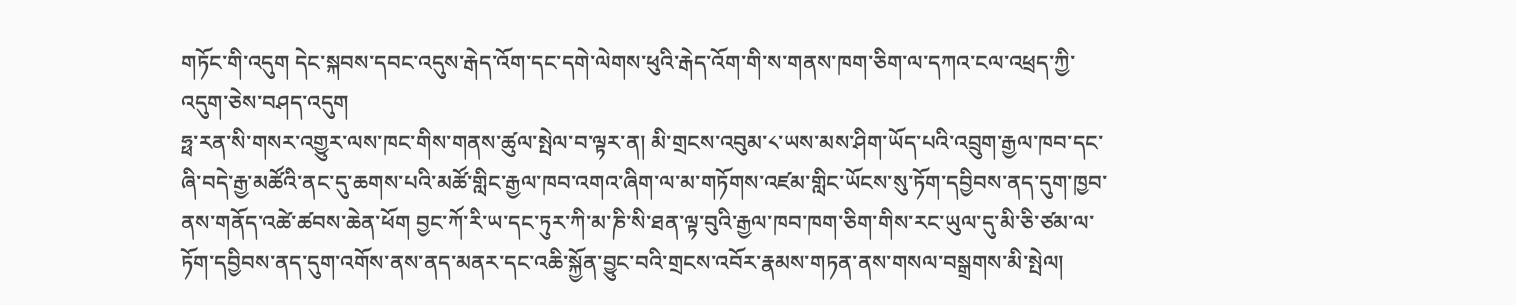གཏོང་གི་འདུག དེང་སྐབས་དབང་འདུས་རྒེད་འོག་དང་དགེ་ལེགས་ཕུའི་རྒེད་འོག་གི་ས་གནས་ཁག་ཅིག་ལ་དཀའ་ངལ་འཕྲད་ཀྱི་འདུག་ཅེས་བཤད་འདུག
ཧྥ་རན་སི་གསར་འགྱུར་ལས་ཁང་གིས་གནས་ཚུལ་སྤེལ་བ་ལྟར་ན། མི་གྲངས་འབུམ་༨་ཡས་མས་ཤིག་ཡོད་པའི་འབྲུག་རྒྱལ་ཁབ་དང་ཞི་བདེ་རྒྱ་མཚོའི་ནང་དུ་ཆགས་པའི་མཚོ་གླིང་རྒྱལ་ཁབ་འགའ་ཞིག་ལ་མ་གཏོགས་འཛམ་གླིང་ཡོངས་སུ་ཏོག་དབྱིབས་ནད་དུག་ཁྱབ་ནས་གནོད་འཚེ་ཚབས་ཆེན་ཕོག བྱང་ཀོ་རི་ཡ་དང་ཏུར་ཀི་མ་ཎི་སི་ཐན་ལྟ་བུའི་རྒྱལ་ཁབ་ཁག་ཅིག་གིས་རང་ཡུལ་དུ་མི་ཅི་ཙམ་ལ་ཏོག་དབྱིབས་ནད་དུག་འགོས་ནས་ནད་མནར་དང་འཆི་སྐྱོན་བྱུང་བའི་གྲངས་འབོར་རྣམས་གཏན་ནས་གསལ་བསྒྲགས་མི་སྤེལ།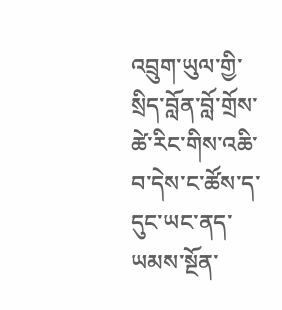འབྲུག་ཡུལ་གྱི་སྲིད་བློན་བློ་གྲོས་ཚེ་རིང་གིས་འཆི་བ་དེས་ང་ཚོས་ད་དུང་ཡང་ནད་ཡམས་སྔོན་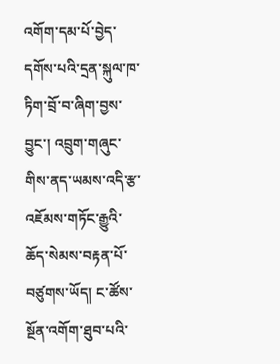འགོག་དམ་པོ་བྱེད་དགོས་པའི་དྲན་སྐུལ་ཁ་ཏིག་བྲོ་བ་ཞིག་བྱས་བྱུང་། འབྲུག་གཞུང་གིས་ནད་ཡམས་འདི་རྩ་འཇོམས་གཏོང་རྒྱུའི་ཆོད་སེམས་བརྟན་པོ་བཙུགས་ཡོད། ང་ཚོས་སྔོན་འགོག་ཐུབ་པའི་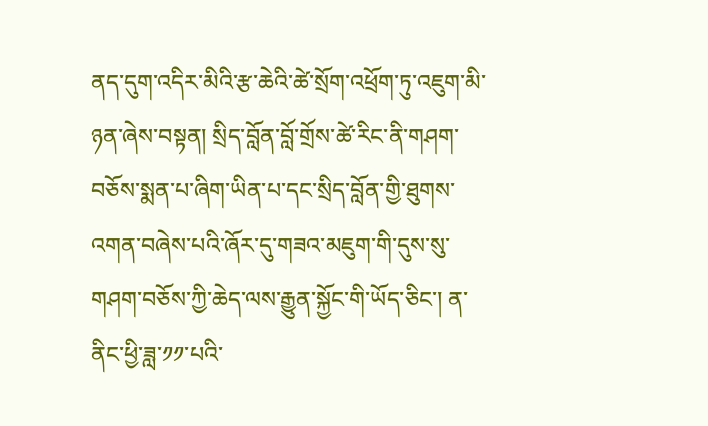ནད་དུག་འདིར་མིའི་རྩ་ཆེའི་ཚེ་སྲོག་འཕྲོག་ཏུ་འཇུག་མི་ཉན་ཞེས་བསྟན། སྲིད་བློན་བློ་གྲོས་ཚེ་རིང་ནི་གཤག་བཅོས་སྨན་པ་ཞིག་ཡིན་པ་དང་སྲིད་བློན་གྱི་ཐུགས་འགན་བཞེས་པའི་ཞོར་དུ་གཟའ་མཇུག་གི་དུས་སུ་གཤག་བཅོས་ཀྱི་ཆེད་ལས་རྒྱུན་སྐྱོང་གི་ཡོད་ཅིང་། ན་ནིང་ཕྱི་ཟླ་༡༡་པའི་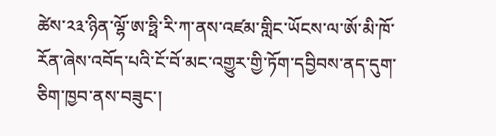ཚེས་༢༣་ཉིན་ལྷོ་ཨ་ཧྥི་རི་ཀ་ནས་འཛམ་གླིང་ཡོངས་ལ་ཨོ་མི་ཁོ་རོན་ཞེས་འབོད་པའི་ངོ་བོ་མང་འགྱུར་གྱི་ཏོག་དབྱིབས་ནད་དུག་ཅིག་ཁྱབ་ནས་བཟུང་།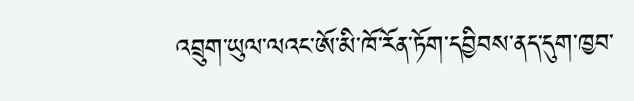འབྲུག་ཡུལ་ལའང་ཨོ་མི་ཁོ་རོན་ཏོག་དབྱིབས་ནད་དུག་ཁྱབ་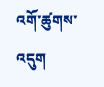འགོ་ཚུགས་འདུག